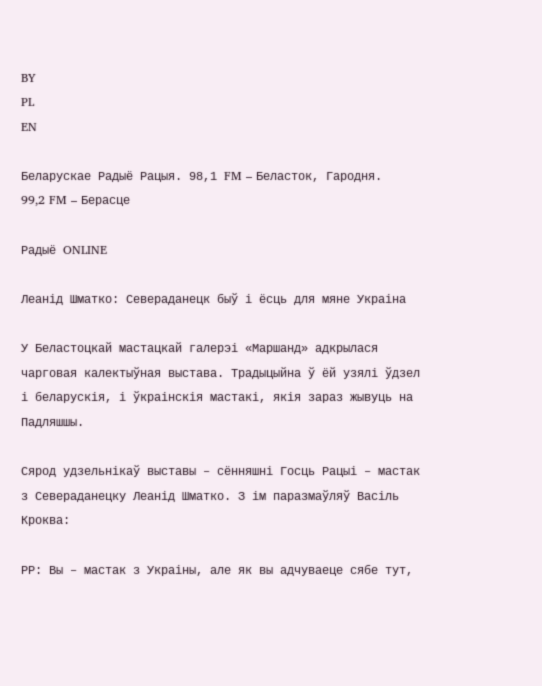BY
PL
EN

Беларускае Радыё Рацыя. 98,1 FM – Беласток, Гародня. 99,2 FM – Берасце

Радыё ONLINE

Леанід Шматко: Севераданецк быў і ёсць для мяне Украіна

У Беластоцкай мастацкай галерэі «Маршанд» адкрылася чарговая калектыўная выстава. Традыцыйна ў ёй узялі ўдзел і беларускія, і ўкраінскія мастакі, якія зараз жывуць на Падляшшы.

Сярод удзельнікаў выставы – сённяшні Госць Рацыі – мастак з Севераданецку Леанід Шматко. З ім паразмаўляў Васіль Кроква:

РР: Вы – мастак з Украіны, але як вы адчуваеце сябе тут,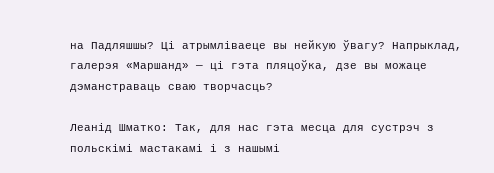на Падляшшы? Ці атрымліваеце вы нейкую ўвагу? Напрыклад, галерэя «Маршанд» — ці гэта пляцоўка, дзе вы можаце дэманстраваць сваю творчасць?

Леанід Шматко: Так, для нас гэта месца для сустрэч з польскімі мастакамі і з нашымі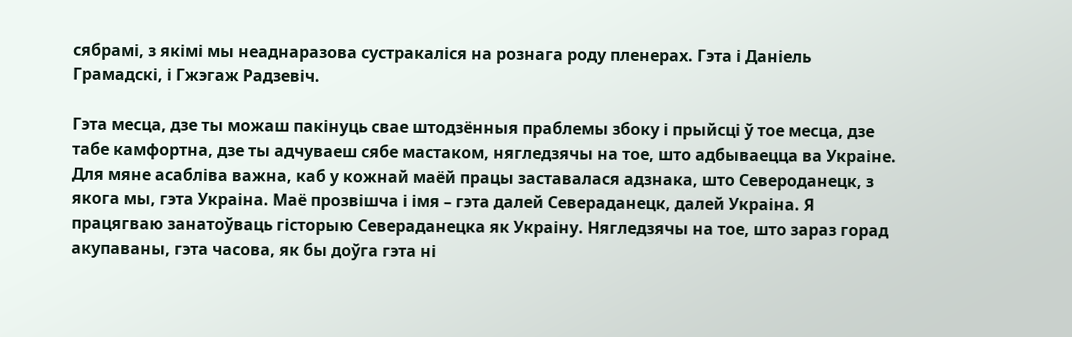сябрамі, з якімі мы неаднаразова сустракаліся на рознага роду пленерах. Гэта і Даніель Грамадскі, і Гжэгаж Радзевіч.

Гэта месца, дзе ты можаш пакінуць свае штодзённыя праблемы збоку і прыйсці ў тое месца, дзе табе камфортна, дзе ты адчуваеш сябе мастаком, нягледзячы на тое, што адбываецца ва Украіне. Для мяне асабліва важна, каб у кожнай маёй працы заставалася адзнака, што Североданецк, з якога мы, гэта Украіна. Маё прозвішча і імя – гэта далей Севераданецк, далей Украіна. Я працягваю занатоўваць гісторыю Севераданецка як Украіну. Нягледзячы на тое, што зараз горад акупаваны, гэта часова, як бы доўга гэта ні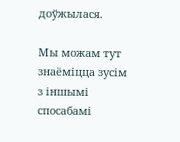доўжылася.

Мы можам тут знаёміцца зусім з іншымі спосабамі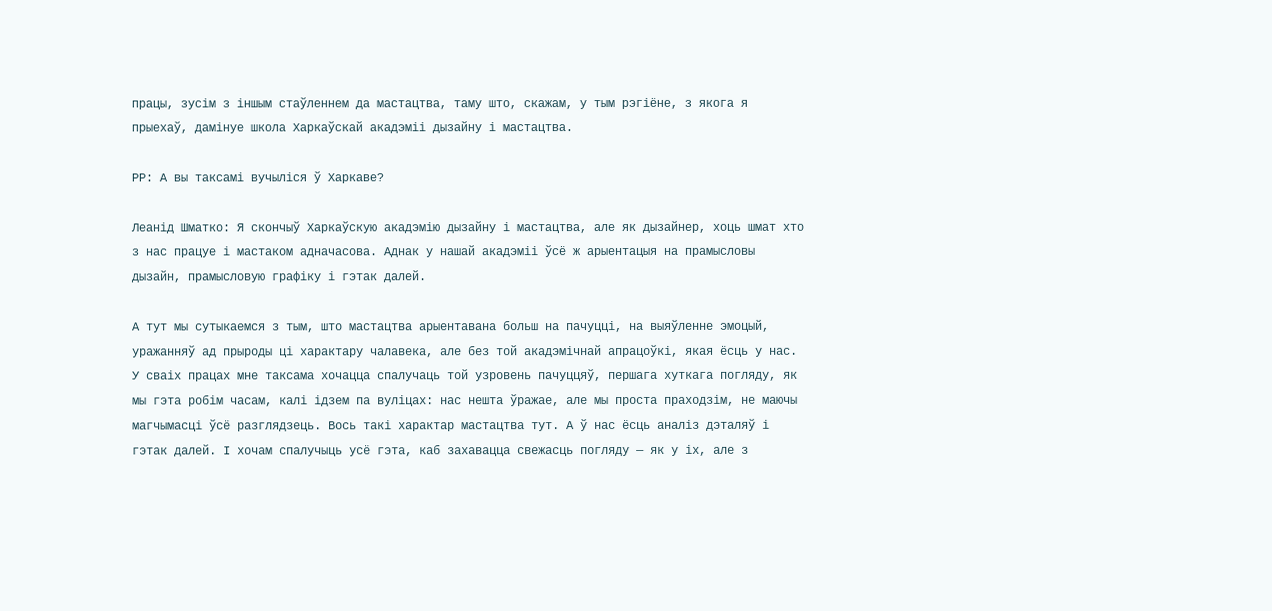працы, зусім з іншым стаўленнем да мастацтва, таму што, скажам, у тым рэгіёне, з якога я прыехаў, дамінуе школа Харкаўскай акадэміі дызайну і мастацтва.

РР: А вы таксамі вучыліся ў Харкаве?

Леанід Шматко: Я скончыў Харкаўскую акадэмію дызайну і мастацтва, але як дызайнер, хоць шмат хто з нас працуе і мастаком адначасова. Аднак у нашай акадэміі ўсё ж арыентацыя на прамысловы дызайн, прамысловую графіку і гэтак далей.

А тут мы сутыкаемся з тым, што мастацтва арыентавана больш на пачуцці, на выяўленне эмоцый, уражанняў ад прыроды ці характару чалавека, але без той акадэмічнай апрацоўкі, якая ёсць у нас. У сваіх працах мне таксама хочацца спалучаць той узровень пачуццяў, першага хуткага погляду, як мы гэта робім часам, калі ідзем па вуліцах: нас нешта ўражае, але мы проста праходзім, не маючы магчымасці ўсё разглядзець. Вось такі характар мастацтва тут. А ў нас ёсць аналіз дэталяў і гэтак далей. І хочам спалучыць усё гэта, каб захавацца свежасць погляду — як у іх, але з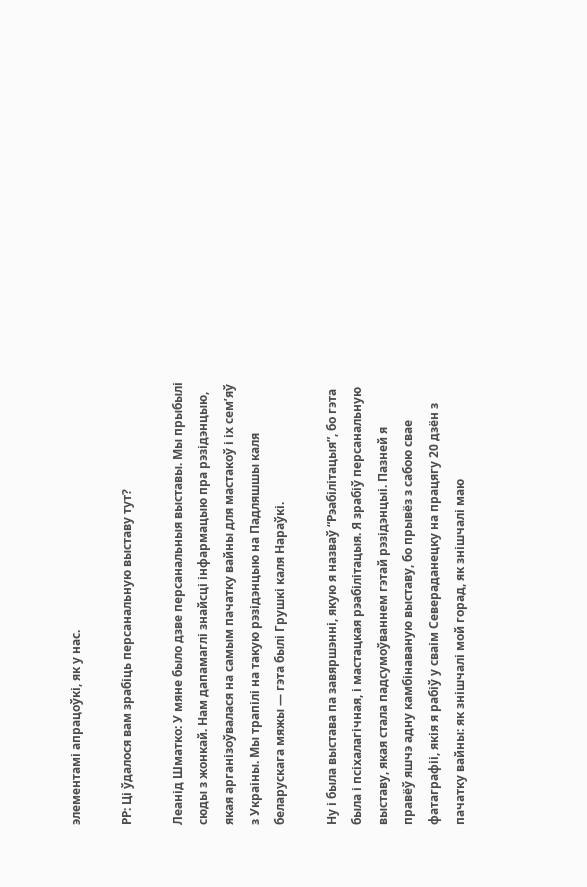элементамі апрацоўкі, як у нас.

РР: Ці ўдалося вам зрабіць персанальную выставу тут?

Леанід Шматко: У мяне было дзве персанальныя выставы. Мы прыбылі сюды з жонкай. Нам дапамаглі знайсці інфармацыю пра рэзідэнцыю, якая арганізоўвалася на самым пачатку вайны для мастакоў і іх сем’яў з Украіны. Мы трапілі на такую рэзідэнцыю на Падляшшы каля беларускага мяжы — гэта былі Грушкі каля Нараўкі.

Ну і была выстава па завяршэнні, якую я назваў “Рэабілітацыя”, бо гэта была і псіхалагічная, і мастацкая рэабілітацыя. Я зрабіў персанальную выставу, якая стала падсумоўваннем гэтай рэзідэнцыі. Пазней я правёў яшчэ адну камбінаваную выставу, бо прывёз з сабою свае фатаграфіі, якія я рабіў у сваім Севераданецку на працягу 20 дзён з пачатку вайны: як знішчалі мой горад, як знішчалі маю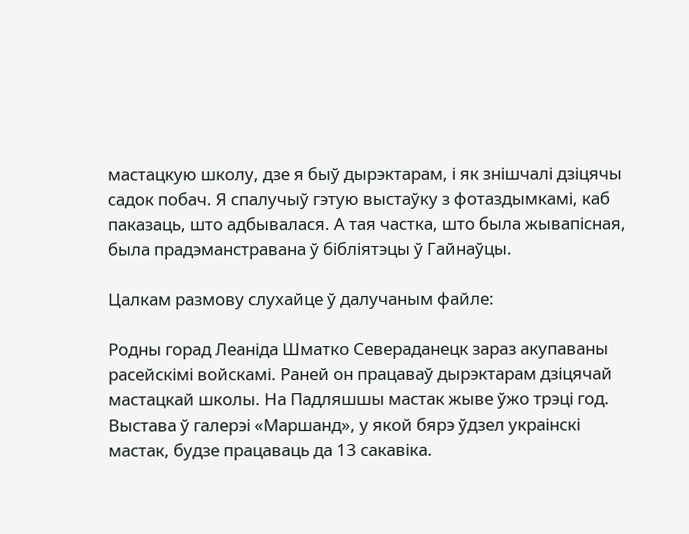мастацкую школу, дзе я быў дырэктарам, і як знішчалі дзіцячы садок побач. Я спалучыў гэтую выстаўку з фотаздымкамі, каб паказаць, што адбывалася. А тая частка, што была жывапісная, была прадэманстравана ў бібліятэцы ў Гайнаўцы.

Цалкам размову слухайце ў далучаным файле:

Родны горад Леаніда Шматко Севераданецк зараз акупаваны расейскімі войскамі. Раней он працаваў дырэктарам дзіцячай мастацкай школы. На Падляшшы мастак жыве ўжо трэці год. Выстава ў галерэі «Маршанд», у якой бярэ ўдзел украінскі мастак, будзе працаваць да 13 сакавіка.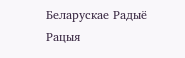Беларускае Радыё Рацыя